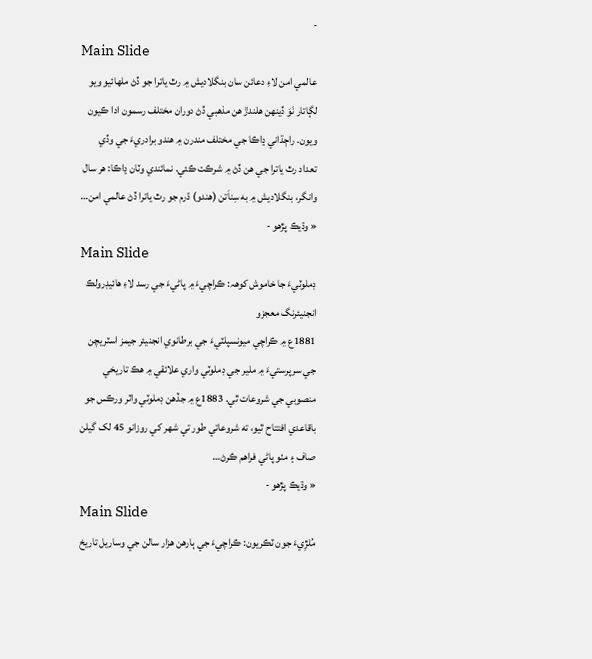-
Main Slide
عالمي امن لاءِ دعائن سان بنگلاديش ۾ رٿ ياترا جو ڏڻ ملھائيو ويو
لڳاتار نَوَ ڏينھن ھلندڙ هن مذهبي ڏڻ دوران مختلف رسمون ادا ڪيون ويون. راڄڌاني ڍاڪا جي مختلف مندرن ۾ هندو برادريءَ جي وڏي تعداد رٿ ياترا جي هن ڏڻ ۾ شرڪت ڪئي. نمائندي وٽان ڍاڪا: هر سال وانگر، بنگلاديش ۾ به سِناَتن (هندو) ڌرم جو رٿ ياترا ڏڻ عالمي امن…
« وڌيڪ پڙھو -
Main Slide
ڊملوٽيءَ جا خاموش کوهہ: ڪراچيءَ ۾ پاڻيءَ جي رسد لاءِ هائيڊرولڪ انجنيئرنگ معجزو
1881ع ۾ ڪراچي ميونسپلٽيءَ جي برطانوي انجنيئر جيمز اسٽريچن جي سرپرستيءَ ۾ ملير جي ڊملوٽي واري علائقي ۾ هڪ تاريخي منصوبي جي شروعات ٿي. 1883ع ۾ جڏهن ڊملوٽي واٽر ورڪس جو باقاعدي افتتاح ٿيو، ته شروعاتي طور تي شهر کي روزانو 45 لک گيلن صاف ۽ مٺو پاڻي فراهم ڪرڻ…
« وڌيڪ پڙھو -
Main Slide
مُلڙِيءَ جون ٽڪريون: ڪراچيءَ جي ٻارهن هزار سالن جي وساريل تاريخ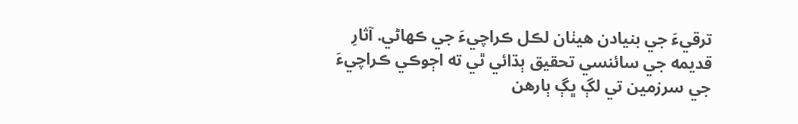ترقيءَ جي بنيادن هيٺان لڪل ڪراچيءَ جي ڪهاڻي. آثارِ قديمه جي سائنسي تحقيق ٻڌائي ٿي ته اڄوڪي ڪراچيءَ جي سرزمين تي لڳ ڀڳ ٻارهن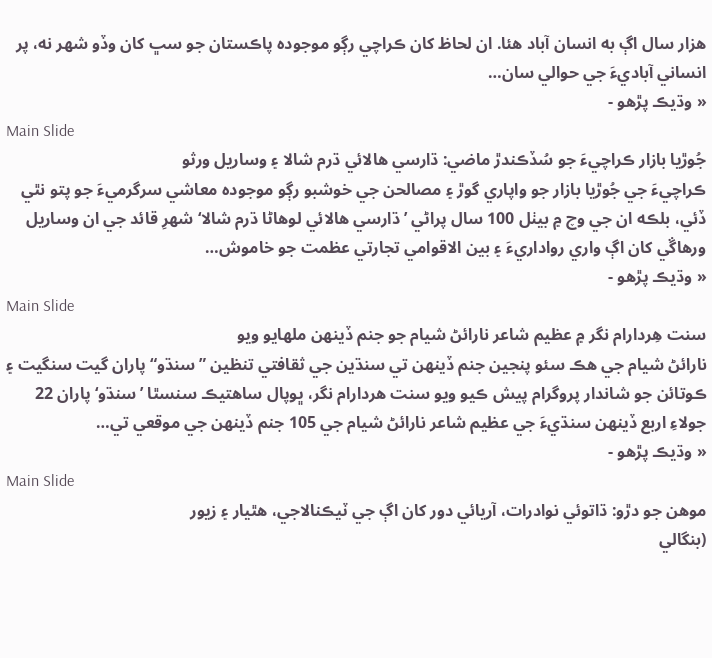هزار سال اڳ به انسان آباد هئا. ان لحاظ کان ڪراچي رڳو موجودہ پاڪستان جو سڀ کان وڏو شهر نه، پر انساني آباديءَ جي حوالي سان…
« وڌيڪ پڙھو -
Main Slide
جُوڙيا بازار ڪراچيءَ جو سُڏڪندڙ ماضي: ڌارسي هالائي ڌرم شالا ۽ وساريل ورثو
ڪراچيءَ جي جُوڙيا بازار جو واپاري گوڙ ۽ مصالحن جي خوشبو رڳو موجوده معاشي سرگرميءَ جو پتو نٿي ڏئي، بلڪه ان جي وچ ۾ بيٺل 100 سال پراڻي ’ڌارسي هالائي لوهاڻا ڌرم شالا‘ شھرِ قائد جي ان وساريل ورهاڱي کان اڳ واري رواداريءَ ۽ بين الاقوامي تجارتي عظمت جو خاموش…
« وڌيڪ پڙھو -
Main Slide
سنت ھِردارام نگر ۾ عظيم شاعر نارائڻ شيام جو جنم ڏينھن ملھايو ويو
نارائڻ شيام جي ھڪ سئو پنجين جنم ڏينھن تي سنڌين جي ثقافتي تنظين ”سنڌو“ پاران گيت سنگيت ۽ ڪوتائن جو شاندار پروگرام پيش ڪيو ويو سنت ھردارام نگر، ڀوپال ساھتيڪ سنسٿا ’سنڌو‘ پاران 22 جولاءِ اربع ڏينھن سنڌيءَ جي عظيم شاعر نارائڻ شيام جي 105 جنم ڏينھن جي موقعي تي…
« وڌيڪ پڙھو -
Main Slide
موھن جو دڙو: ڌاتوئي نوادرات، آريائي دور کان اڳ جي ٽيڪنالاجي، هٿيار ۽ زيور
(بنگالي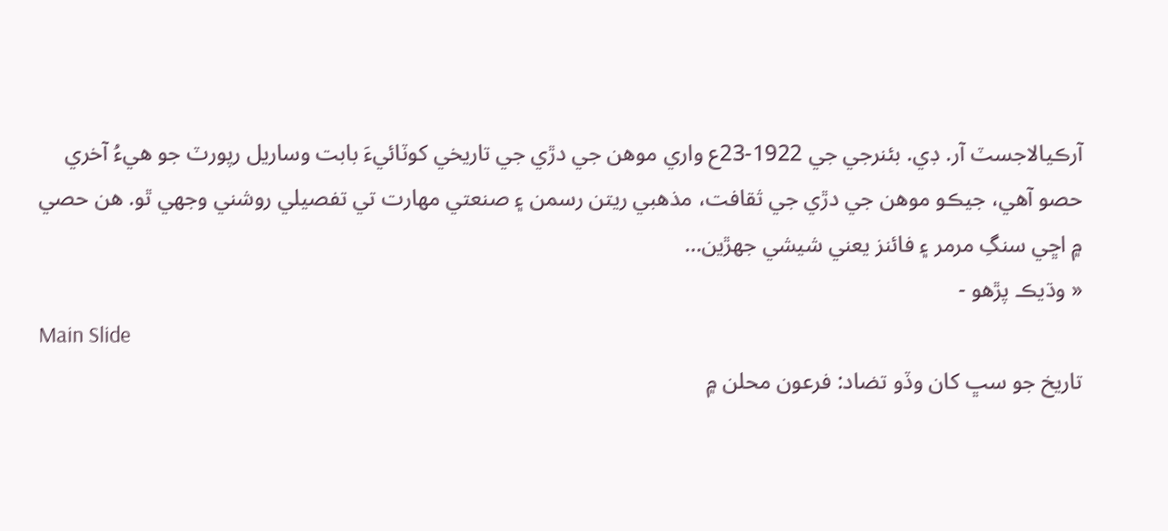آرڪيالاجسٽ آر. ڊي. بئنرجي جي 1922-23ع واري موھن جي دڙي جي تاريخي کوٽائيءَ بابت وساريل رپورٽ جو ھيءُ آخري حصو آهي، جيڪو موهن جي دڙي جي ثقافت، مذهبي ريتن رسمن ۽ صنعتي مهارت تي تفصيلي روشني وجهي ٿو. هن حصي ۾ اڇي سنگِ مرمر ۽ فائنز يعني شيشي جھڙين…
« وڌيڪ پڙھو -
Main Slide
تاريخ جو سڀ کان وڏو تضاد: فرعون محلن ۾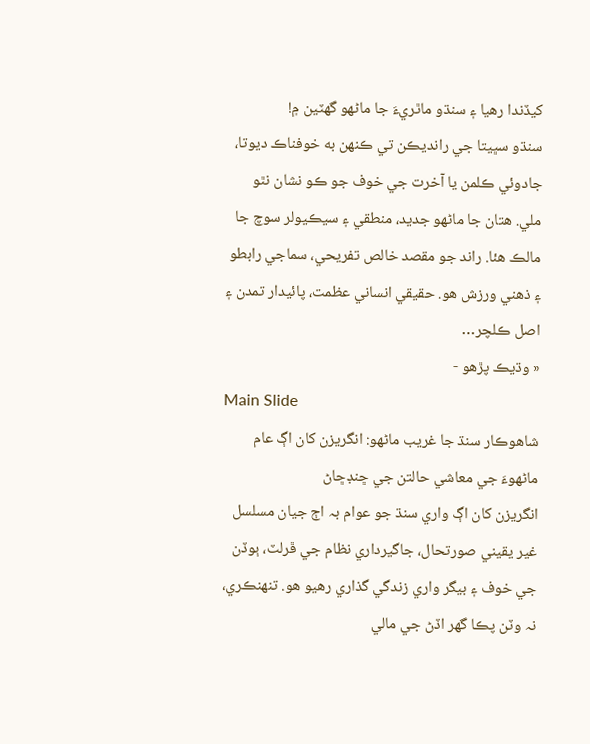کيڏندا رهيا ۽ سنڌو ماٿريءَ جا ماڻهو گهٽين ۾!
سنڌو سڀيتا جي رانديڪن تي ڪنهن به خوفناڪ ديوتا، جادوئي ڪلمن يا آخرت جي خوف جو ڪو نشان نٿو ملي. هتان جا ماڻهو جديد، منطقي ۽ سيڪيولر سوچ جا مالڪ هئا. راند جو مقصد خالص تفريحي، سماجي رابطو ۽ ذهني ورزش هو. حقيقي انساني عظمت، پائيدار تمدن ۽ اصل ڪلچر…
« وڌيڪ پڙھو -
Main Slide
شاھوڪار سنڌ جا غريب ماڻھو: انگريزن کان اڳ عام ماڻھوءَ جي معاشي حالتن جي ڇنڊڇاڻ
انگريزن کان اڳ واري سنڌ جو عوام بہ اڄ جيان مسلسل غير يقيني صورتحال، جاگيرداري نظام جي ڦرلٽ، ٻوڏن جي خوف ۽ بيگر واري زندگي گذاري رهيو هو. تنهنڪري، نہ وٽن پڪا گهر اڏڻ جي مالي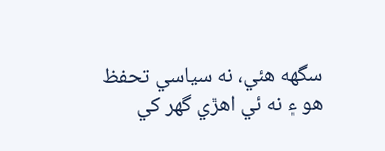سگهه هئي، نه سياسي تحفظ هو ۽ نه ئي اهڙي گهر کي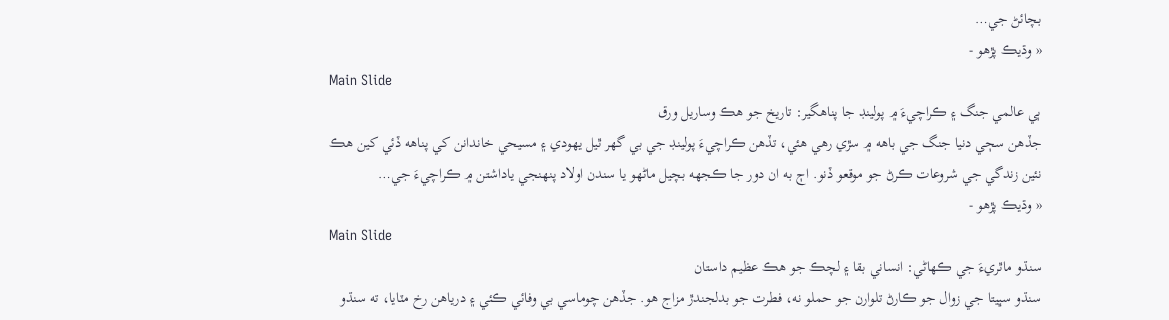بچائڻ جي…
« وڌيڪ پڙھو -
Main Slide
ٻي عالمي جنگ ۽ ڪراچيءَ ۾ پولينڊ جا پناهگير: تاريخ جو هڪ وساريل ورق
جڏهن سڄي دنيا جنگ جي باهه ۾ سڙي رهي هئي، تڏهن ڪراچيءَ پولينڊ جي بي گهر ٿيل يھودي ۽ مسيحي خاندانن کي پناهه ڏئي کين هڪ نئين زندگي جي شروعات ڪرڻ جو موقعو ڏنو. اڄ به ان دور جا ڪجهه بچيل ماڻهو يا سندن اولاد پنهنجي ياداشتن ۾ ڪراچيءَ جي…
« وڌيڪ پڙھو -
Main Slide
سنڌو ماٿريءَ جي ڪهاڻي: انساني بقا ۽ لچڪ جو هڪ عظيم داستان
سنڌو سڀيتا جي زوال جو ڪارڻ تلوارن جو حملو نه، فطرت جو بدلجندڙ مزاج ھو. جڏهن چوماسي بي وفائي ڪئي ۽ درياهن رخ مٽايا، ته سنڌو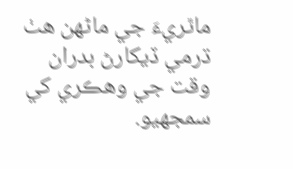ماٿريءَ جي ماڻهن هٺ ڌرمي ڏيکارڻ بدران وقت جي وهڪري کي سمجهيو.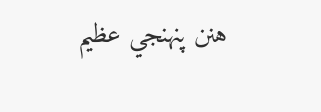هنن پنهنجي عظيم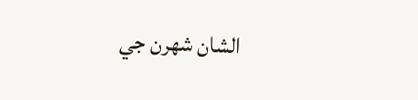الشان شهرن جي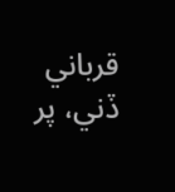قرباني ڏني، پر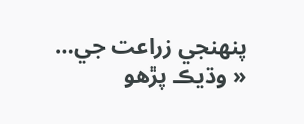پنهنجي زراعت جي…
« وڌيڪ پڙھو